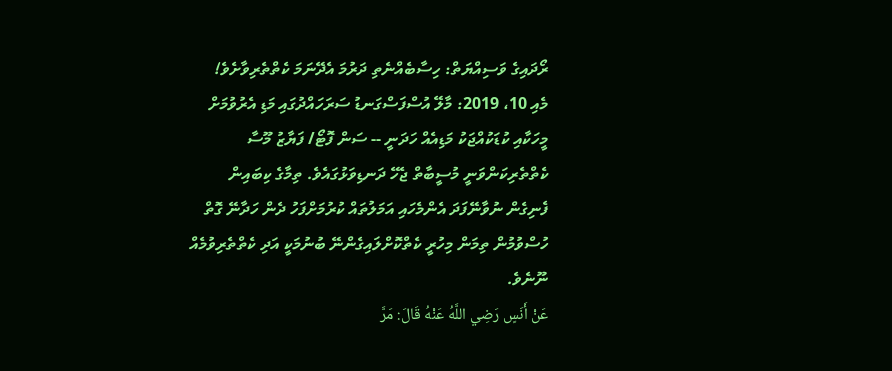ރޯދައިގެ ވަސިއްޔަތް: ހިސާބެއްނެތި ދަރުމަ އެދޭނަމަ ކެތްތެރިވާށެވެ!
މެއި 10، 2019: މާލޭ އުސްފަސްގަނޑު ސަރަހައްދުގައި މަޑި އެރުވުމަށް މީހަކާއި ކުޑަކުއްޖަކު މަޑިއެއް ހަދަނީ -- ސަން ފޮޓޯ/ ފަޔާޒު މޫސާ
ކެތްތެރިކަންވަނީ މުސީބާތް ޖެހޭ ދަނޑިވަޅުގައެވެ. ތިމާގެ ކިބައިން ފެނިގެން ނުވާނޭފަދަ އެންމެހައި އަމަލުތައް ކުރުމަށްފަހު ދެން ހަދާނޭ ގޮތް ހުސްވުމުން ތިމަން މިހުރީ ކެތްކޮށްލައިގެންނޭ ބުނުމަކީ އަދި ކެތްތެރިވުމެއް ނޫނެވެ.
عَنْ أَنَسٍ رَضِي اللَّهُ عَنْهُ قَالَ: مَرَّ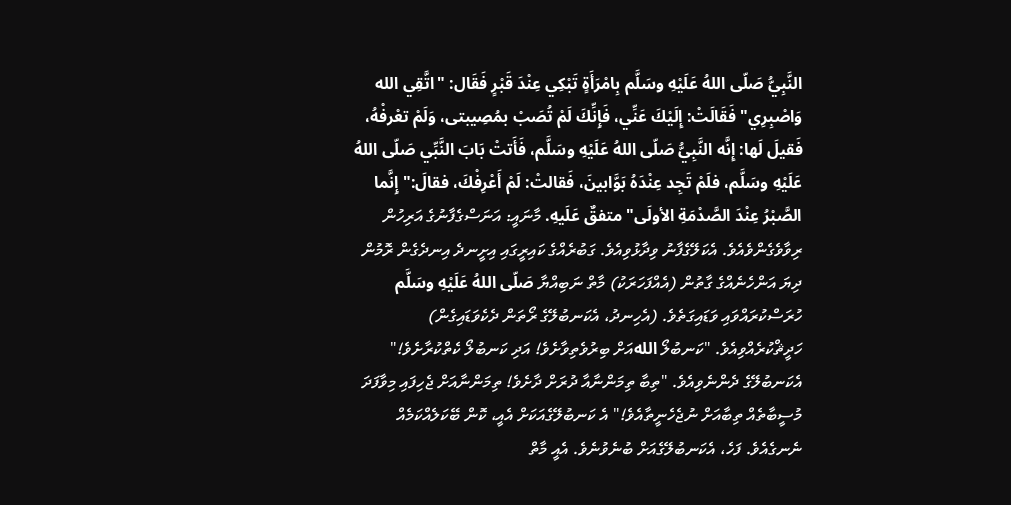النَّبِيُّ صَلّى اللهُ عَلَيْهِ وسَلَّم بِامْرَأَةٍ تَبْكِي عِنْدَ قَبْرٍ فَقَال: "اتَّقِي الله وَاصْبِرِي"فَقَالَتْ: إِلَيْكَ عَنِّي، فَإِنِّكَ لَمْ تُصَبْ بمُصِيبتى، وَلَمْ تعْرفْهُ، فَقيلَ لَها: إِنَّه النَّبِيُّ صَلّى اللهُ عَلَيْهِ وسَلَّم، فَأَتتْ بَابَ النَّبِّي صَلّى اللهُ عَلَيْهِ وسَلَّم، فلَمْ تَجِد عِنْدَهُ بَوَّابينَ، فَقالتْ: لَمْ أَعْرِفْكَ، فقالَ:"إِنَّما الصَّبْرُ عِنْدَ الصَّدْمَةِ الأولَى" متفقٌ عَلَيهِ. މާނައީ: އަނަސްގެފާނުގެ އަރިހުން ރިވާވެގެންވެއެވެ. އެކަލޭގެފާނު ވިދާޅުވިއެވެ. ގަބުރެއްގެ ކައިރީގައި އިށީނދެ އިނދެގެން ރޮމުން ދިޔަ އަންހެނެއްގެ ގާތުން (އެއްފަހަރަކު) މާތް ނަބިއްޔާ صَلّى اللهُ عَلَيْهِ وسَلَّم ހުރަސްކުރައްވައި ވަޑައިގަތެވެ. (އެހިނދު، އެކަނބުލޭގެ ރޯތަން ދެކެވަޑައިގެން) ހަދީޘްކުރެއްވިއެވެ. "ކަނބުލޯ اللهއަށް ބިރުވެތިވާށެވެ! އަދި ކަނބުލޯ ކެތްކުރާށެވެ!" އެކަނބުލޭގެ ދެންނެވިއެވެ. "ތިބާ ތިމަންނާއާ ދުރަށް ދާށެވެ! ތިމަންނާއަށް ޖެހިފައި މިވާފަދަ މުސީބާތެއް ތިބާއަށް ނުޖެހެނީތާއެވެ!" އެ ކަނބުލޭގެއަކަށް އެއީ، ކޮން ބޭކަލެއްކަމެއް ނެނގެއެވެ. ފަހެ، އެކަނބުލޭގެއަށް ބުނެވުނެވެ. އެއީ މާތް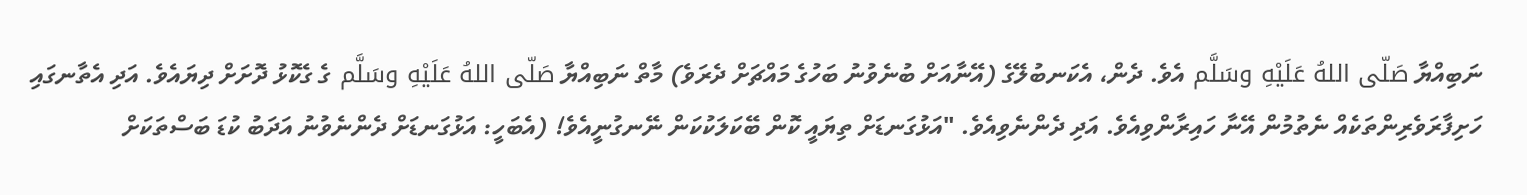ނަބިއްޔާ صَلّى اللهُ عَلَيْهِ وسَلَّم އެވެ. ދެން، އެކަނބުލޭގެ (އޭނާއަށް ބުނެވުނު ބަހުގެ މައްޗަށް ދެރަވެ) މާތް ނަބިއްޔާ صَلّى اللهُ عَلَيْهِ وسَلَّم ގެ ގެކޮޅު ދޮށަށް ދިޔައެވެ. އަދި އެތާނގައި ހަށިފާރަވެރިންތަކެއް ނެތުމުން އޭނާ ހައިރާންވިއެވެ. އަދި ދެންނެވިއެވެ. "އަޅުގަނޑަށް ތިޔައީ ކޮން ބޭކަލަކުކަން ނޭނގުނީއެވެ! (އެބަހީ: އަޅުގަނޑަށް ދެންނެވުނު އަދަބު ކުޑަ ބަސްތަކަށް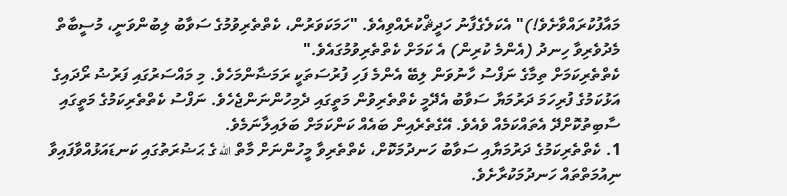މައާފުކުރައްވާށެވެ!)" އެކަލެގެފާނު ހަދީޘްކުރެއްވިއެވެ. "ހަމަކަވަރުން، ކެތްތެރިވުމުގެ ސަވާބު ލިބުންވަނީ، މުސީބާތް މެދުވެރިވާ ހިނދު (އެންމެ ކުރިން) އެ ކަމަށް ކެތްތެރިވުމުގައެވެ."
ކެތްތެރިކަމަށް ތިމާގެ ނަފްސު ހާނުވަން ލިބޭ އެންމެ ފަހި ފުރުސަތަކީ ރަމަޟާންމަހެވެ. މި މައްސަރުގައި ފަރުޟު ރޯދައިގެ އަޅުކަމުގެ ފުރިހަމަ ދަރުމަޔާ ސަވާބު އެދޭމީ ކެތްތެރިވުން މަތީގައި ދެމިހުންނަންޖެހެވެ. ނަފްސު ކެތްތެރިކަމުގެ މަތީގައި ސާބިތުކޮށްދޭ އެތައްކަމެއް ވެއެވެ. އޭގެތެރެއިން ބައެއް ކަންކަމަށް ބަލައިލާނަމެވެ.
1. ކެތްތެރިކަމުގެ ދަރުމަޔާއި ސަވާބު ހަނދުމަކޮށް، ކެތްތެރިވާ މީހުންނަށް މާތް الله ގެ ޙަޟުރަތުގައި ކަނޑައަޅުއްވާފައިވާ ނިއުމަތްތައް ހަނދުމަކުރާށެވެ.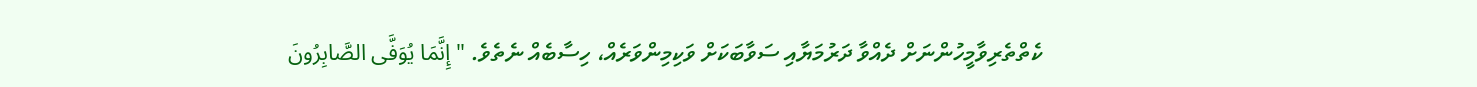ކެތްތެރިވާމީހުންނަށް ދެއްވާ ދަރުމަޔާއި ސަވާބަކަށް ވަކިމިންވަރެއް، ހިސާބެއް ނެތެވެ. "إِنَّمَا يُوَفَّى الصَّابِرُونَ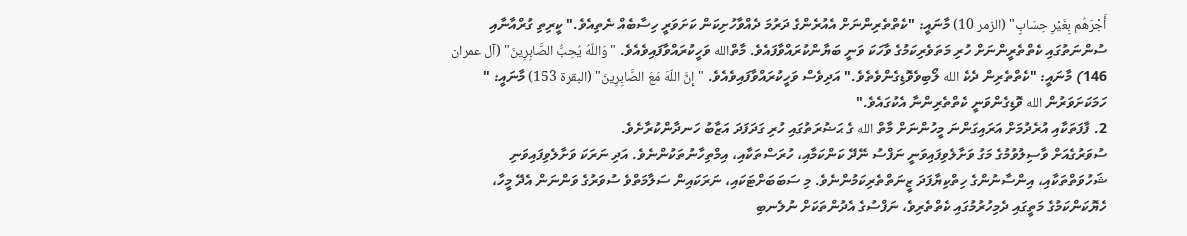أَجْرَهُم بِغَيْرِ حِسَابٍ" (الزمر 10) މާނައީ: "ކެތްތެރިންނަށް އެއުރެންގެ ދަރުމަ ދެއްވާހުށިކަން ކަށަވަރީ ހިސާބެއް ނެތިއެވެ." ކީރިތި ގުރްއާނާއި ސުންނަތުގައި ކެތްތެރީންނަށް ހުރި މަތަވެރިކަމުގެ ވާހަކަ ވަނީ ބަޔާންކުރައްވާފައެވެ. މާތްالله ވަހީކުރައްވާފައިވެއެވެ. "وَاللّهُ يُحِبُّ الصَّابِرِينَ" (آل عمران 146) މާނައީ: "ކެތްތެރިން ދެކެ الله ލޯބިވެވޮޑިގެންވެތެވެ." އަދިވެސް ވަހީކުރައްވާފައިވެއެވެ. "إِنَّ اللّهَ مَعَ الصَّابِرِينَ" (البقرة 153) މާނައީ: " ހަމަކަށަވަރުން الله ވޮޑިގެންވަނީ ކެތްތެރިންނާ އެކުގައެވެ."
2. ފާފަތަކާއި އުރެދުމަށް އަރައިގަންނަ މީހުންނަށް މާތް الله ގެ ޙަޟުރަތުގައި ހުރި ގަދަފަދަ އަޒާބު ހަނދާންކުރާށެވެ.
ސުވަރުގެއަށް ވާސިލުވުމުގެ މަގު ވަށާލެވިފައިވަނީ ނަފްސު ނޭދޭ ކަންކަމާއި، ހުރަސްތަކާއި، އިމްތިހާނުތަކުންނެވެ. އަދި ނަރަކަ ވަށާލެވިފައިވަނި ޝަހުވަތްތަކާއި، އިންސާނުންގެ ހިތްކިޔާފަދަ ޒީނަތްތެރިކަމުންނެވެ. މި ސަބަބަށްޓަކައި، ނަރަކައިން ސަލާމަތްވެ ސުވަރުގެ ވަންނަން އެދޭ މީހާ، ހެޔޮކަންކަމުގެ މަތީގައި ދެމިހުރުމުގައި ކެތްތެރިވެ، ނަފްސުގެ އެދުންތަކަށް ނުލެނބި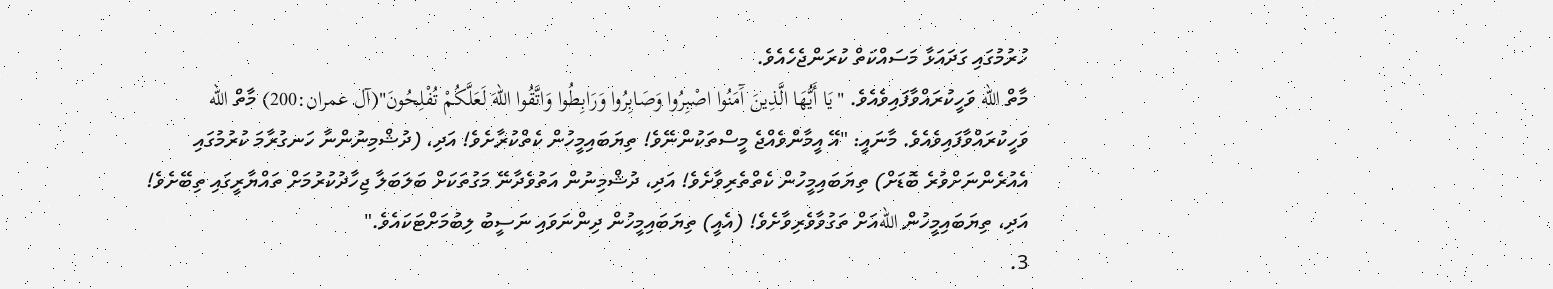ހުރުމުގައި ގަދައަޅާ މަސައްކަތް ކުރަންޖެހެއެވެ.
މާތް الله ވަހީކުރައްވާފައިވެއެވެ. "يَا أَيُّهَا الَّذِينَ آَمَنُوا اصْبِرُوا وَصَابِرُوا وَرَابِطُوا وَاتَّقُوا اللهَ لَعَلَّكُمْ تُفْلِحُونَ"(آل عمران:200) މާތް الله ވަހީކުރައްވާފައިވެއެވެ. މާނައީ: "އޭ އީމާންވެއްޖެ މީސްތަކުންނޭވެ! ތިޔަބައިމީހުން ކެތްކުރާށެވެ! އަދި، (ދުޝްމިނުންނާ ހަނގުރާމަ ކުރުމުގައި އެއުރެންނަށްވުރެ ބޮޑަށް) ތިޔަބައިމީހުން ކެތްތެރިވާށެވެ! އަދި، ދުޝްމިނުން އަތުވެދާނޭ މަގުތަކަށް ބަލަބަލާ ޖިހާދުކުރުމަށް ތައްޔާރީގައި ތިބޭށެވެ! އަދި، ތިޔަބައިމީހުން اللهއަށް ތަގުވާވެރިވާށެވެ! (އެއީ) ތިޔަބައިމީހުން ދިންނަވައި ނަސީބު ލިބުމަށްޓަކައެވެ."
3.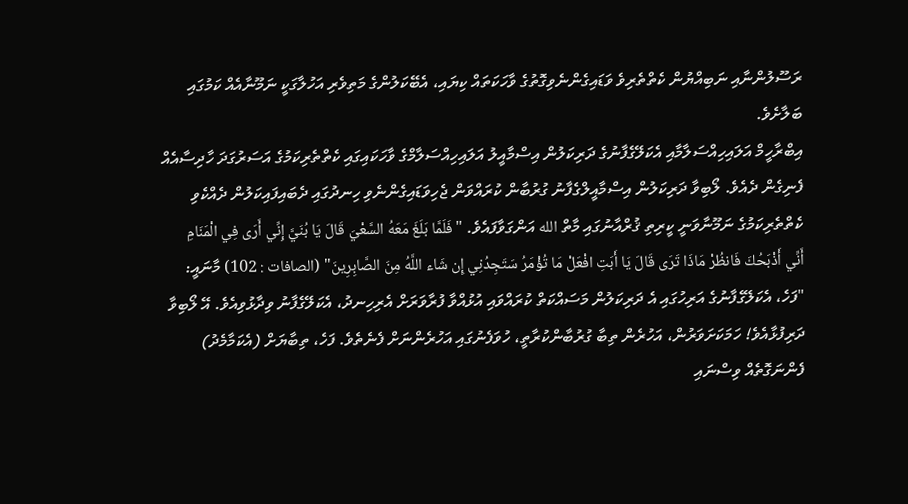ރަސޫލުންނާއި ނަބިއްޔުން ކެތްތެރިވެ ވަޑައިގެންނެވިގޮތުގެ ވާހަކަތައް ކިޔައި، އެބޭކަލުންގެ މަތިވެރި އަހުލާގަކީ ނަމޫނާއެއް ކަމުގައި ބަލާށެވެ.
އިބްރާހީމް އަލައިހިއްސަލާމާއި އެކަލޭގެފާނުގެ ދަރިކަލުން އިސްމާއީލު އަލައިހިއްސަލާމްގެ ވާހަކައިގައި ކެތްތެރިކަމުގެ އަސަރުގަދަ ހާދިސާއެއް ފެނިގެން ދެއެވެ. ލޯބިވާ ދަރިކަލުން އިސްމާއީލްގެފާނު ގުރުބާން ކުރައްވަން ޖެހިވަޑައިގެންނެވި ހިނދުގައި ދެބައިފައިކަލުން ދެއްކެވި ކެތްތެރިކަމުގެ ނަމޫނާވަނީ ކީރިތި ޤުރްއާނުގައި މާތް الله އަންގަވާފައެވެ. "فَلَمَّا بَلَغَ مَعَهُ السَّعْيَ قَالَ يَا بُنَيَّ إِنِّي أَرَى فِي الْمَنَامِ أَنِّي أَذْبَحُكَ فَانظُرْ مَاذَا تَرَى قَالَ يَا أَبَتِ افْعَلْ مَا تُؤْمَرُ سَتَجِدُنِي إِن شَاء اللَّهُ مِنَ الصَّابِرِينَ" (الصافات : 102) މާނައީ: "ފަހެ، އެކަލޭގެފާނުގެ އަރިހުގައި އެ ދަރިކަލުން މަސައްކަތް ކުރައްވައި އުޅުއްވާ ފުރާވަރަށް އެރިހިނދު، އެކަލޭގެފާނު ވިދާޅުވިއެވެ. އޭ ލޯބިވާ ދަރިފުޅާއެވެ! ހަމަކަށަވަރުން، އަހުރެން ތިބާ ގުރުބާންކުރާތީ، ހުވަފެނުގައި އަހުރެންނަށް ފެނެތެވެ. ފަހެ، ތިބާޔަށް (އެކަމާމެދު) ފެންނަގޮތެއް ވިސްނައި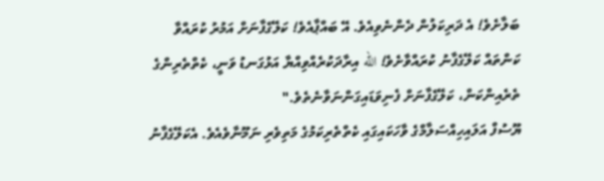ބަލާށެވެ! އެ ދަރިކަލުން ދެންނެވިއެވެ. އޭ ބައްޕާއެވެ! ކަލޭގެފާނަށް އަމުރު ކުރައްވާ ކަންތައް ކަލޭގެފާނު ކުރައްވާށެވެ! الله އިރާދަކުރެއްވިއްޔާ އަޅުގަނޑު ވަނީ، ކެތްތެރިންގެ ތެރެއިންކަން، ކަލޭގެފާނަށް ފެނިވަޑައިގަންނަވާނެތެވެ."
ޔޫސުފް އަލައިހިއްސަލާމްގެ ވާހަކައިގައި ކެތްތެރިކަމުގެ މަތިވެރި ނަމޫނާވެއެވެ. އެކަލޭގެފާނު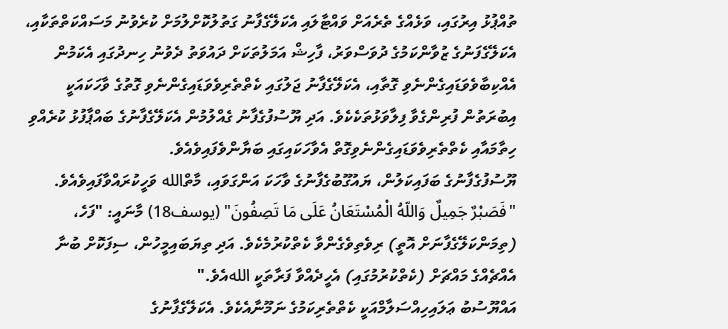ތުއްޕުޅު އިރުގައި، ވަޅެއްގެ ތެރެއަށް ވައްޓާލައި އެކަލޭގެފާނު ގަތުލުކޮށްލުމަށް ކުރެވުނު މަސައްކަތްތަކާއި، އެކަލޭގެފަނުގެ ޒުވާންކަމުގެ ދުވަސްވަރު، ފާހިޝް އަމަލުތަކަށް ދައުވަތު ދެވުނު ހިނދުގައި އެކަމުން އެއްކިބާވެވަޑައިގެންނެވި ގޮތާއި، އެކަލޭގެފާނު ޖަލުގައި ކެތްތެރިވެވަޑައިގެންނެވި ގޮތުގެ ވާހަކައަކީ އިބުރަތުން ފުރިންގެވާ ފިލާވަޅުތަކެކެވެ. އަދި ޔޫސުފުގެފާނު ގެއްލުމުން އެކަލޭގެފާނުގެ ބައްޕާފުޅު ކުރެއްވި ހިތާމައާއި ކެތްތެރިވެވަޑައިގެންނެވިގޮތް އެވާހަކައިގައި ބަޔާންވެފައިވެއެވެ.
ޔޫސުފުގެފާނުގެ ބަފައިކަލުން، ޔައުގޫބުގެފާނުގެ ވާހަކަ އަންގަވައި، މާތްالله ވަހީކުރައްވާފައިވެއެވެ. "فَصَبْرٌ جَمِيلٌ وَاللّهُ الْمُسْتَعَانُ عَلَى مَا تَصِفُونَ" (يوسف18) މާނައީ: "ފަހެ، (ތިމަންކަލޭގެފާނަށް އޮތީ) ރިވެތިވެގެންވާ ކެތްކުރުމެކެވެ. އަދި ތިޔަބައިމީހުން، ސިފަކޮށް ބުނާ އެއްޗެއްގެ މައްޗަށް (ކެތްކުރުމުގައި) އެހީދެއްވާ ފަރާތަކީ اللهއެވެ."
އައްޔޫސުބު ޢަލައިހިއްސަލާމްއަކީ ކެތްތެރިކަމުގެ ނަމޫނާއެކެވެ. އެކަލޭގެފާނުގެ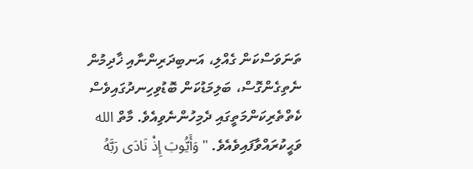ތަނަވަސްކަން ގެއްލި، އަނބިދަރިންނާއި ޚާދިމުން ނެތިގެންގޮސް، ބަލިމަޑުކަން ބޮޑުވިހިނދުގައިވެސް ކެތްތެރިކަންމަތީގައި ދެމިހުންނެވިއެވެ. މާތް الله ވަޙީކުރައްވާފައިވެއެވެ. "وَأَيُّوبَ إِذْ نَادَى رَبَّهُ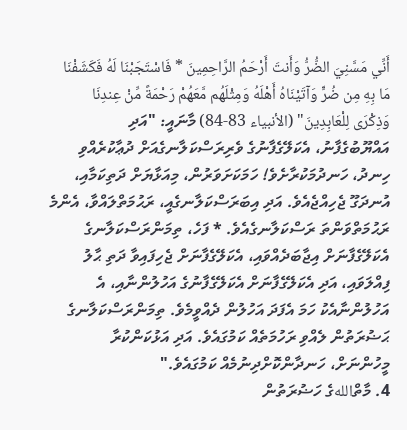أَنِّي مَسَّنِيَ الضُّرُّ وَأَنتَ أَرْحَمُ الرَّاحِمِينَ * فَاسْتَجَبْنَا لَهُ فَكَشَفْنَا مَا بِهِ مِن ضُرٍّ وَآتَيْنَاهُ أَهْلَهُ وَمِثْلَهُم مَّعَهُمْ رَحْمَةً مِّنْ عِندِنَا وَذِكْرَى لِلْعَابِدِينَ" (الأنبياء 83-84) މާނައީ: "އަދި އައްޔޫބުގެފާނު، އެކަލޭގެފާނުގެ ވެރިރަސްކަލާނގެއަށް ދުޢާކުރެއްވި ހިނދު، ހަނދުމަކުރާށެވެ! ހަމަކަށަވަރުން، މިއަޅާޔަށް ދަތިކަމާއި، އުނދަގޫ ޖެހިއްޖެއެވެ. އަދި އިބަރަސްކަލާނގެއީ، ރަޙުމަތްލައްވާ، އެންމެ ރަޙުމަތްވަންތަ ރަސްކަލާނގެއެވެ. * ފަހެ، ތިމަންރަސްކަލާނގެ އެކަލޭގެފާނަށް އިޖާބަދެއްވައި، އެކަލޭގެފާނަށް ޖެހިފައިވާ ދަތި ޙާލު ފިއްލަވައި، އަދި އެކަލޭގެފާނަށް އެކަލޭގެފާނުގެ އަހުލުންނާއި، އެ އަހުލުންނާއެކު ހަމަ އެފަދަ އަހުލުން ދެއްވީމެވެ. ތިމަންރަސްކަލާނގެ ޙަޟުރަތުން ލެއްވި ރަހުމަތެއް ކަމުގައެވެ. އަދި އަޅުކަންކުރާ މީހުންނަށް، ހަނދާންކޮށްދިނުމެއް ކަމުގައެވެ."
4. މާތްاللهގެ ހަޟުރަތުން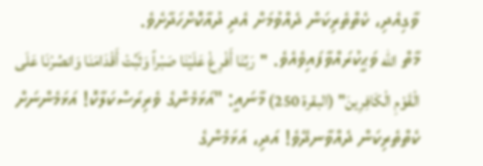ވާގިއެދި، ކެތްތެރިކަން ދެއްވުމަށް އެދި ދުއާކޮށްހަދާށެވެ.
މާތް الله ވަޙީކުރައްވާފައިވެއެވެ. "رَبَّنَا أَفْرِغْ عَلَيْنَا صَبْراً وَثَبِّتْ أَقْدَامَنَا وَانصُرْنَا عَلَى الْقَوْمِ الْكَافِرِينَ" (البقرة 250) މާނައީ: "އަޅަމެންގެ ވެރިރަސްކަލާކޮ! އަޅަމެންނަށް ކެތްތެރިކަން ދެއްވާނދޭވެ! އަދި، އަޅަމެންގެ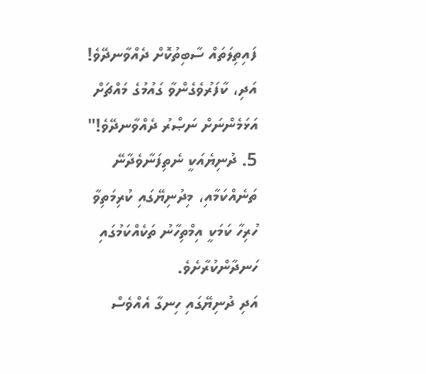ފައިތިލަތައް ސާބިތުކޮށް ދެއްވާނދޭވެ! އަދި، ކާފަރުވެގެންވާ ގައުމުގެ މައްޗަށް އަޅަމެންނަށް ނަޞްރު ދެއްވާނދޭވެ!"
5. ދުނިޔެއަކީ ނެތިފަނާވެދާނޭ ތަނެއްކަމާއި، މިދުނިޔޭގައި ކުރިމަތިވާ ހުރިހާ ކަމަކީ އިމްތިހާނު ތަކެއްކަމުގައި ހަނދާންކުރާށެވެ.
އަދި ދުނިޔޭގައި ހިނގާ އެއްވެސް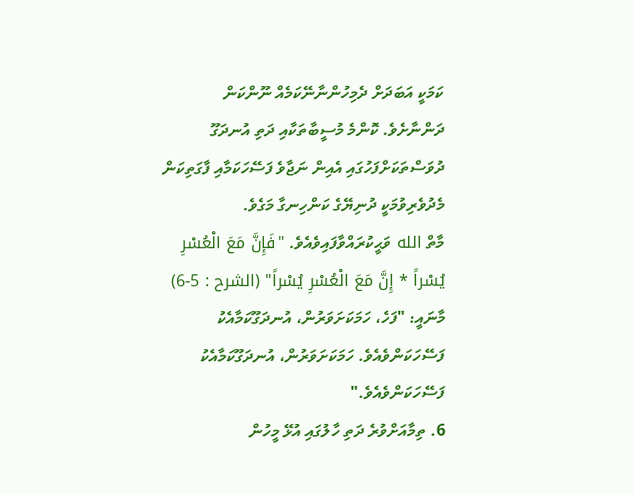ކަމަކީ އަބަދަށް ދެމިހުންނާނޭކަމެއް ނޫންކަން ދަންނާށެވެ. ކޮންމެ މުސީބާތަކާއި ދަތި އުނދަގޫ ދުވަސްތަކަށްފަހުގައި އެއިން ނަޖާވެ ފަސޭހަކަމާއި ފާގަތިކަން މެދުވެރިވުމަކީ ދުނިޔޭގެ ކަންހިނގާ މަގެވެ.
މާތް الله ވަޙީކުރައްވާފައިވެއެވެ. "فَإِنَّ مَعَ الْعُسْرِ يُسْراً * إِنَّ مَعَ الْعُسْرِ يُسْراً" (الشرح : 5-6) މާނައީ: "ފަހެ، ހަމަކަށަވަރުން، އުނދަގޫކަމާއެކު ފަސޭހަކަންވެއެވެ. ހަމަކަށަވަރުން، އުނދަގޫކަމާއެކު ފަސޭހަކަންވެއެވެ."
6. ތިމާއަށްވުރެ ދަތި ހާލުގައި އުޅޭ މީހުން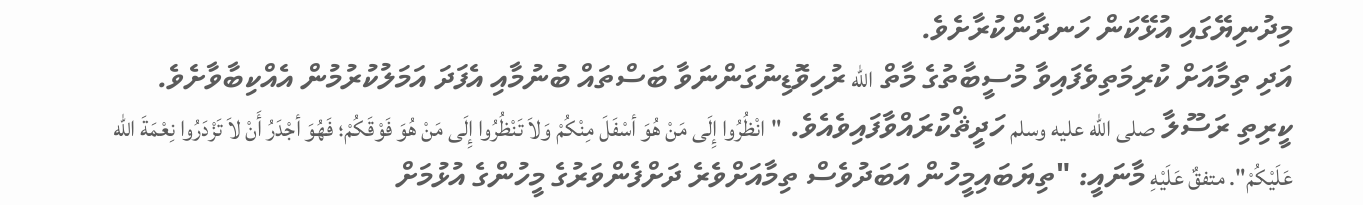މިދުނިޔޭގައި އުޅޭކަން ހަނދާންކުރާށެވެ.
އަދި ތިމާއަށް ކުރިމަތިވެފައިވާ މުސީބާތުގެ މާތް الله ރުހިވޮޑިނުގަންނަވާ ބަސްތައް ބުނުމާއި އެފަދަ އަމަލުކުރުމުން އެއްކިބާވާށެވެ.
ކީރިތި ރަސޫލާ صلى الله عليه وسلم ހަދީޘްކުރައްވާފައިވެއެވެ. "انْظُرُوا إِلَى مَنْ هُوَ أسْفَلَ مِنْكُمْ وَلاَ تَنْظُرُوا إِلَى مَنْ هُوَ فَوْقَكُمْ؛ فَهُوَ أجْدَرُ أَنْ لاَ تَزْدَرُوا نِعْمَةَ الله عَلَيْكُمْ". متفقٌ عَلَيْهِ މާނައީ: "ތިޔަބައިމީހުން އަބަދުވެސް ތިމާއަށްވެރެ ދަށްފެންވަރުގެ މީހުންގެ އުޅުމަށް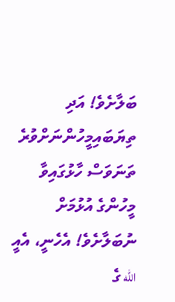ބަލާށެވެ! އަދި ތިޔަބައިމީހުންނަށްވުރެ ތަނަވަސް ހާޅުގައިވާ މީހުންގެ އުޅުމަށް ނުބަލާށެވެ! އެހެނީ، އެއީ الله ގެ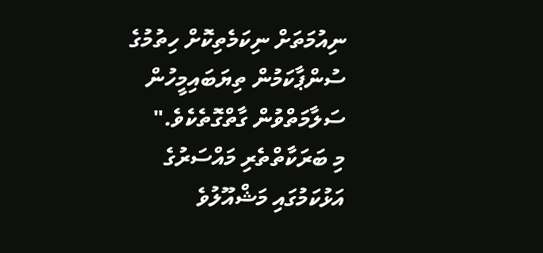ނިއުމަތަށް ނިކަމެތިކޮށް ހިތުމުގެ ސުންޕާކަމުން ތިޔަބައިމީހުން ސަލާމަތްވުން ގާތްގޮތެކެވެ."
މި ބަރަކާތްތެރި މައްސަރުގެ އަޅުކަމުގައި މަޝްއޫލުވެ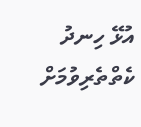އުޅޭ ހިނދު ކެތްތެރިވުމަށް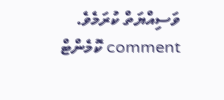ވަސިއްޔަތް ކުރަމެވެ.
comment ކޮމެންޓް